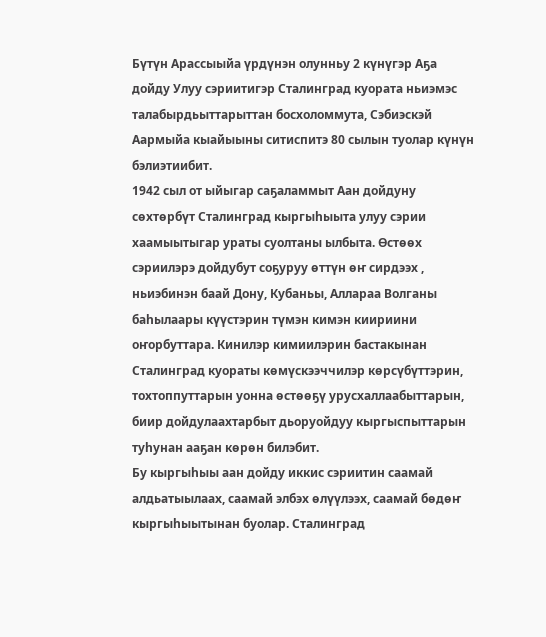Бүтүн Арассыыйа үрдүнэн олунньу 2 күнүгэр Аҕа дойду Улуу сэриитигэр Сталинград куората ньиэмэс талабырдьыттарыттан босхоломмута, Сэбиэскэй Аармыйа кыайыыны ситиспитэ 80 сылын туолар күнүн бэлиэтиибит.
1942 сыл от ыйыгар саҕаламмыт Аан дойдуну сөхтөрбүт Сталинград кыргыһыыта улуу сэрии хаамыытыгар ураты суолтаны ылбыта. Өстөөх сэриилэрэ дойдубут соҕуруу өттүн өҥ сирдээх , ньиэбинэн баай Дону, Кубаньы, Аллараа Волганы баһылаары күүстэрин түмэн кимэн киириини оҥорбуттара. Кинилэр кимиилэрин бастакынан Сталинград куораты көмүскээччилэр көрсүбүттэрин, тохтоппуттарын уонна өстөөҕү урусхаллаабыттарын, биир дойдулаахтарбыт дьоруойдуу кыргыспыттарын туһунан ааҕан көрөн билэбит.
Бу кыргыһыы аан дойду иккис сэриитин саамай алдьатыылаах, саамай элбэх өлүүлээх, саамай бөдөҥ кыргыһыытынан буолар. Сталинград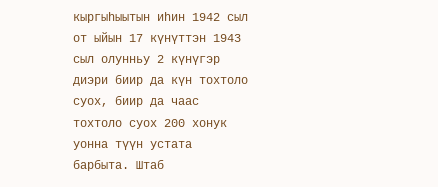кыргыһыытын иһин 1942 сыл от ыйын 17 күнүттэн 1943 сыл олунньу 2 күнүгэр диэри биир да күн тохтоло суох, биир да чаас тохтоло суох 200 хонук уонна түүн устата барбыта. Штаб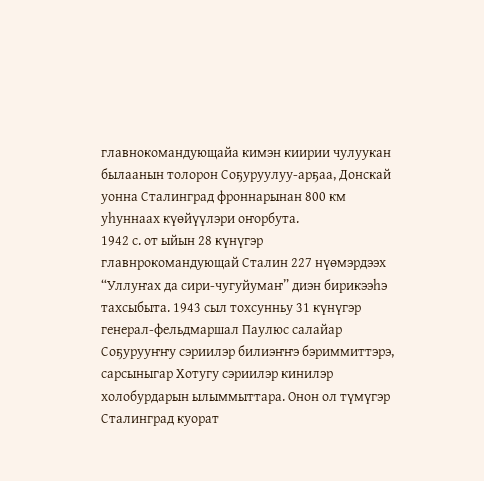главнокомандующайа кимэн киирии чулуукан былаанын толорон Соҕуруулуу-арҕаа, Донскай уонна Сталинград фроннарынан 800 км уһуннаах күөйүүлэри оҥорбута.
1942 с. от ыйын 28 күнүгэр главнрокомандующай Сталин 227 нүөмэрдээх “Уллуҥах да сири-чугуйумаҥ” диэн бирикээһэ тахсыбыта. 1943 сыл тохсунньу 31 күнүгэр генерал-фельдмаршал Паулюс салайар Соҕурууҥҥу сэриилэр билиэҥҥэ бэриммиттэрэ, сарсыныгар Хотугу сэриилэр кинилэр холобурдарын ылыммыттара. Онон ол түмүгэр Сталинград куорат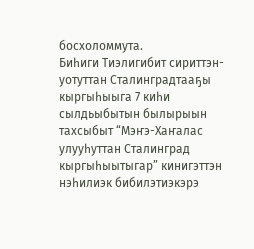босхоломмута.
Биһиги Тиэлигибит сириттэн-уотуттан Сталинградтааҕы кыргыһыыга 7 киһи сылдьыбытын былырыын тахсыбыт “Мэҥэ-Хаҥалас улууһуттан Сталинград кыргыһыытыгар” кинигэттэн нэһилиэк бибилэтиэкэрэ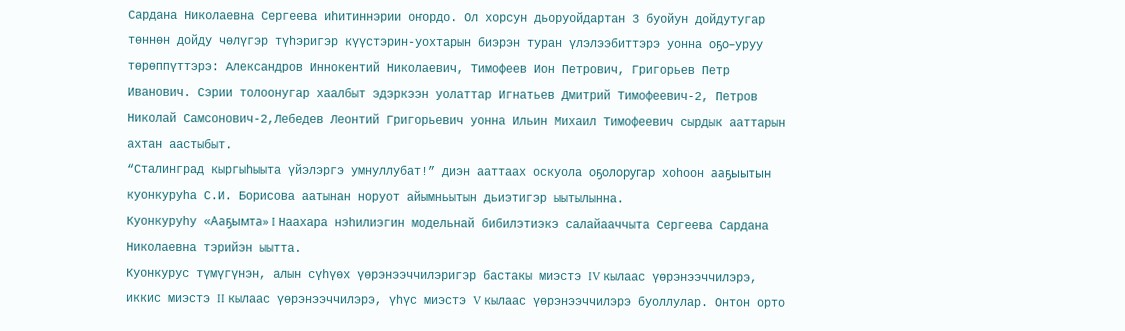Сардана Николаевна Сергеева иһитиннэрии оҥордо. Ол хорсун дьоруойдартан 3 буойун дойдутугар төннөн дойду чөлүгэр түһэригэр күүстэрин-уохтарын биэрэн туран үлэлээбиттэрэ уонна оҕо–уруу төрөппүттэрэ: Александров Иннокентий Николаевич, Тимофеев Ион Петрович, Григорьев Петр Иванович. Сэрии толоонугар хаалбыт эдэркээн уолаттар Игнатьев Дмитрий Тимофеевич-2, Петров Николай Самсонович-2,Лебедев Леонтий Григорьевич уонна Ильин Михаил Тимофеевич сырдык ааттарын ахтан аастыбыт.
“Сталинград кыргыһыыта үйэлэргэ умнуллубат!” диэн ааттаах оскуола оҕолоругар хоһоон ааҕыытын куонкуруһа С.И. Борисова аатынан норуот айымньытын дьиэтигэр ыытылынна.
Куонкуруһу «Ааҕымта» I Наахара нэһилиэгин модельнай бибилэтиэкэ салайааччыта Сергеева Сардана Николаевна тэрийэн ыытта.
Куонкурус түмүгүнэн, алын сүһүөх үөрэнээччилэригэр бастакы миэстэ IV кылаас үөрэнээччилэрэ, иккис миэстэ II кылаас үөрэнээччилэрэ, үһүс миэстэ V кылаас үөрэнээччилэрэ буоллулар. Онтон орто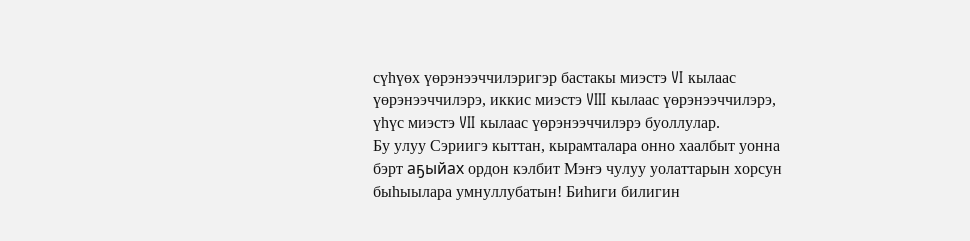сүһүөх үөрэнээччилэригэр бастакы миэстэ VI кылаас үөрэнээччилэрэ, иккис миэстэ VIII кылаас үөрэнээччилэрэ, үһүс миэстэ VII кылаас үөрэнээччилэрэ буоллулар.
Бу улуу Сэриигэ кыттан, кырамталара онно хаалбыт уонна бэрт аҕыйах ордон кэлбит Мэҥэ чулуу уолаттарын хорсун быһыылара умнуллубатын! Биһиги билигин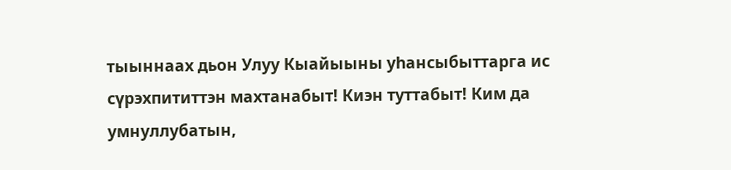тыыннаах дьон Улуу Кыайыыны уһансыбыттарга ис сүрэхпититтэн махтанабыт! Киэн туттабыт! Ким да умнуллубатын,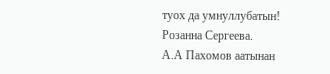туох да умнуллубатын!
Розанна Сергеева.
А.А Пахомов аатынан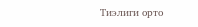Тиэлиги орто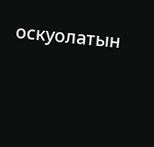оскуолатын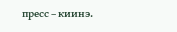пресс – киинэ.